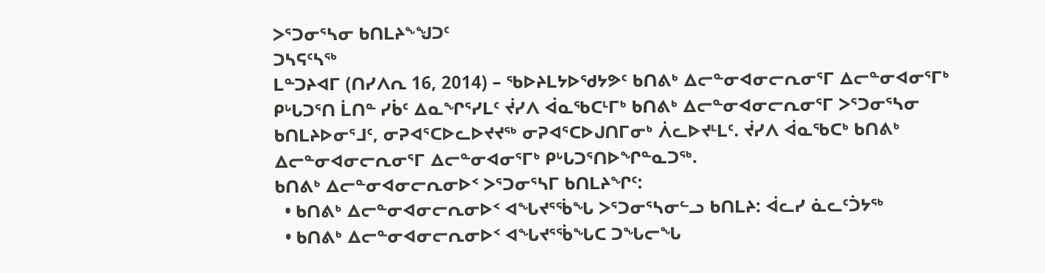ᐳᕐᑐᓂᕐᓴᓂ ᑲᑎᒪᔨᖕᖑᑐᑦ
ᑐᓴᕋᑦᓴᖅ
ᒪᓐᑐᔨᐊᒥ (ᑎᓯᐱᕆ 16, 2014) – ᖃᐅᔨᒪᔭᐅᖁᔭᕗᑦ ᑲᑎᕕᒃ ᐃᓕᓐᓂᐊᓂᓕᕆᓂᕐᒥ ᐃᓕᓐᓂᐊᓂᕐᒥᒃ ᑭᒡᒐᑐᕐᑎ ᒫᑎᓐ ᓯᑳᑦ ᐃᓇᖏᕐᓯᒪᑦ ᔫᓯᐱ ᐋᓇᖃᑕᒻᒥᒃ ᑲᑎᕕᒃ ᐃᓕᓐᓂᐊᓂᓕᕆᓂᕐᒥ ᐳᕐᑐᓂᕐᓴᓂ ᑲᑎᒪᔨᐅᓂᕐᒧᑦ, ᓂᕈᐊᕐᑕᐅᓚᐅᔪᔪᖅ ᓂᕈᐊᕐᑕᐅᒍᑎᒥᓂᒃ ᐲᓚᐅᔪᒻᒪᑦ. ᔫᓯᐱ ᐋᓇᖃᑕᒃ ᑲᑎᕕᒃ ᐃᓕᓐᓂᐊᓂᓕᕆᓂᕐᒥ ᐃᓕᓐᓂᐊᓂᕐᒥᒃ ᑭᒡᒐᑐᕐᑎᐅᖏᓐᓇᑐᖅ.
ᑲᑎᕕᒃ ᐃᓕᓐᓂᐊᓂᓕᕆᓂᐅᑉ ᐳᕐᑐᓂᕐᓴᒥ ᑲᑎᒪᔨᖏᑦ:
  • ᑲᑎᕕᒃ ᐃᓕᓐᓂᐊᓂᓕᕆᓂᐅᑉ ᐊᖓᔪᕐᖄᖓ ᐳᕐᑐᓂᕐᓴᓂᓪᓗ ᑲᑎᒪᔨ: ᐋᓚᓯ ᓈᓚᑦᑑᔭᖅ
  • ᑲᑎᕕᒃ ᐃᓕᓐᓂᐊᓂᓕᕆᓂᐅᑉ ᐊᖓᔪᕐᖄᖓᑕ ᑐᖓᓕᖓ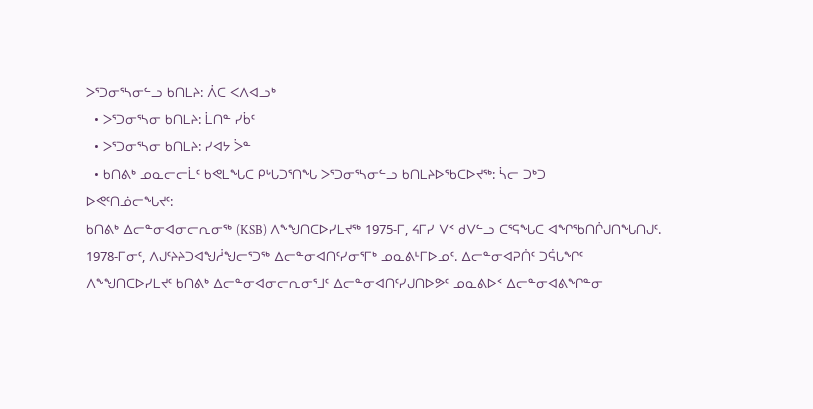ᐳᕐᑐᓂᕐᓴᓂᓪᓗ ᑲᑎᒪᔨ: ᐲᑕ ᐸᐱᐊᓗᒃ
  • ᐳᕐᑐᓂᕐᓴᓂ ᑲᑎᒪᔨ: ᒫᑎᓐ ᓯᑳᑦ
  • ᐳᕐᑐᓂᕐᓴᓂ ᑲᑎᒪᔨ: ᓯᐊᔭ ᐴᓐ
  • ᑲᑎᕕᒃ ᓄᓇᓕᓕᒫᑦ ᑲᕙᒪᖓᑕ ᑭᒡᒐᑐᕐᑎᖓ ᐳᕐᑐᓂᕐᓴᓂᓪᓗ ᑲᑎᒪᔨᐅᖃᑕᐅᔪᖅ: ᓵᓕ ᑐᒃᑐ
ᐅᕙᑦᑎᓅᓕᖓᔪᑦ:
ᑲᑎᕕᒃ ᐃᓕᓐᓂᐊᓂᓕᕆᓂᖅ (KSB) ᐱᖕᖑᑎᑕᐅᓯᒪᔪᖅ 1975-ᒥ, ᔦᒥᓯ ᐯᑉ ᑯᐯᓪᓗ ᑕᕐᕋᖓᑕ ᐊᖏᖃᑎᒌᒍᑎᖓᑎᒍᑦ. 1978-ᒥᓂᑦ, ᐱᒍᑦᔨᔨᑐᐊᖑᓲᖑᓕᕐᑐᖅ ᐃᓕᓐᓂᐊᑎᑦᓯᓂᕐᒥᒃ ᓄᓇᕕᒻᒥᐅᓄᑦ. ᐃᓕᓐᓂᐊᕈᑏᑦ ᑐᕌᒐᖏᑦ ᐱᖕᖑᑎᑕᐅᓯᒪᔪᑦ ᑲᑎᕕᒃ ᐃᓕᓐᓂᐊᓂᓕᕆᓂᕐᒧᑦ ᐃᓕᓐᓂᐊᑎᑦᓯᒍᑎᐅᕗᑦ ᓄᓇᕕᐅᑉ ᐃᓕᓐᓂᐊᕕᖏᓐᓂ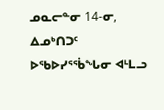ᓄᓇᓕᓐᓂ 14-ᓂ, ᐃᓄᒃᑎᑐᑦ ᐅᖃᐅᓯᕐᖄᖓᓂ ᐊᒻᒪᓗ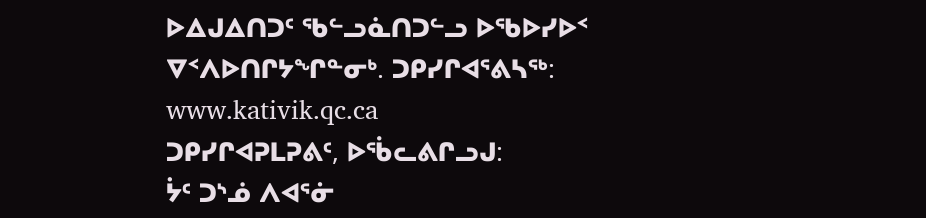ᐅᐃᒍᐃᑎᑐᑦ ᖃᓪᓗᓈᑎᑐᓪᓗ ᐅᖃᐅᓯᐅᑉ ᐁᑉᐱᐅᑎᒋᔭᖏᓐᓂᒃ. ᑐᑭᓯᒋᐊᕐᕕᓴᖅ: www.kativik.qc.ca
ᑐᑭᓯᒋᐊᕈᒪᕈᕕᑦ, ᐅᖄᓚᕕᒋᓗᒍ:
ᔮᑦ ᑐᔅᓅ ᐱᐊᕐᓃ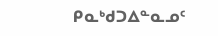ᑭᓇᒃᑯᑐᐃᓐᓇᓄᑦ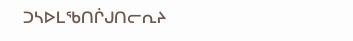ᑐᓴᐅᒪᖃᑎᒌᒍᑎᓕᕆᔨ